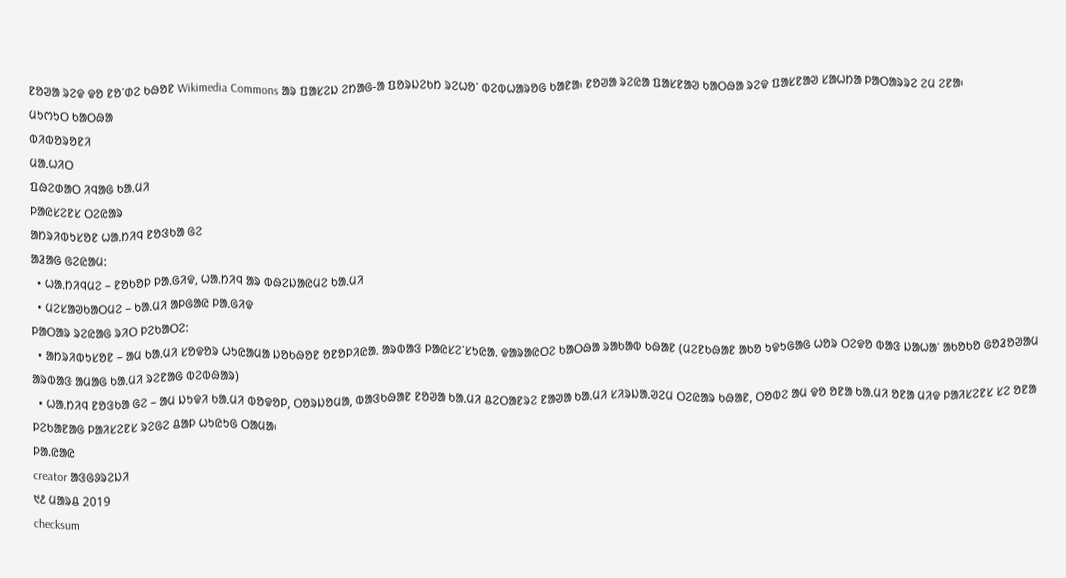ᱱᱚᱣᱟ ᱨᱮᱫ ᱫᱚ ᱱᱚᱸᱰᱮ ᱠᱷᱚᱱ Wikimedia Commons ᱟᱨ ᱯᱟᱥᱮᱡ ᱮᱴᱟᱜ-ᱟ ᱯᱚᱨᱡᱮᱠᱴ ᱨᱮᱦᱚᱸ ᱵᱮᱵᱦᱟᱨᱚᱜ ᱠᱟᱱᱟ᱾ ᱱᱚᱣᱟ ᱨᱮᱭᱟ ᱯᱟᱥᱱᱟᱣ ᱠᱟᱛᱷᱟ ᱨᱮᱫ ᱯᱟᱥᱱᱟᱣ ᱥᱟᱦᱴᱟ ᱞᱟᱛᱟᱨᱨᱮ ᱮᱢ ᱮᱱᱟ᱾
ᱢᱩᱬᱩᱛ ᱠᱟᱛᱷᱟ
ᱵᱤᱵᱚᱨᱚᱱᱤ
ᱢᱟᱹᱦᱤᱛ
ᱯᱷᱮᱰᱟᱛ ᱤᱧᱟᱜ ᱠᱟᱹᱢᱤ
ᱞᱟᱭᱥᱮᱱᱥ ᱛᱮᱭᱟᱨ
ᱟᱴᱨᱤᱵᱩᱥᱚᱱ ᱦᱟᱹᱴᱤᱧ ᱱᱚᱝᱠᱟ ᱜᱮ
ᱟᱲᱟᱜ ᱜᱮᱭᱟᱢ:
  • ᱦᱟᱹᱴᱤᱧᱢᱮ – ᱱᱚᱠᱚᱞ ᱞᱟᱹᱜᱤᱫ, ᱦᱟᱹᱴᱤᱧ ᱟᱨ ᱵᱷᱮᱡᱟᱭᱢᱮ ᱠᱟᱹᱢᱤ
  • ᱢᱮᱥᱟᱣᱠᱟᱛᱢᱮ – ᱠᱟᱹᱢᱤ ᱟᱞᱜᱟᱭ ᱞᱟᱹᱜᱤᱫ
ᱞᱟᱛᱟᱨ ᱨᱮᱭᱟᱜ ᱨᱤᱛ ᱞᱮᱠᱟᱛᱮ:
  • ᱟᱴᱨᱤᱵᱩᱥᱚᱱ – ᱟᱢ ᱠᱟᱹᱢᱤ ᱥᱚᱫᱚᱨ ᱦᱩᱭᱟᱢᱟ ᱡᱚᱠᱷᱚᱱ ᱚᱱᱚᱞᱤᱭᱟᱹ ᱟᱨᱵᱟᱝ ᱞᱟᱭᱥᱮᱸᱥᱩᱭᱟᱹ ᱫᱟᱨᱟᱭᱛᱮ ᱠᱟᱛᱷᱟ ᱨᱟᱠᱟᱵ ᱠᱷᱟᱱ (ᱢᱮᱱᱠᱷᱟᱱ ᱟᱠᱚ ᱩᱫᱩᱜᱟᱜ ᱦᱚᱨ ᱛᱮᱫᱚ ᱵᱟᱝ ᱡᱟᱦᱟᱸ ᱟᱠᱚᱠᱚ ᱜᱚᱲᱚᱣᱟᱢ ᱟᱨᱵᱟᱝ ᱟᱢᱟᱜ ᱠᱟᱹᱢᱤ ᱨᱮᱱᱟᱜ ᱵᱮᱵᱷᱟᱨ)
  • ᱦᱟᱹᱴᱤᱧ ᱱᱚᱝᱠᱟ ᱜᱮ – ᱟᱢ ᱡᱩᱫᱤ ᱠᱟᱹᱢᱤ ᱵᱚᱫᱚᱞ, ᱛᱚᱨᱡᱚᱢᱟ, ᱵᱟᱝᱠᱷᱟᱱ ᱱᱚᱣᱟ ᱠᱟᱹᱢᱤ ᱪᱮᱛᱟᱱᱨᱮ ᱱᱟᱣᱟ ᱠᱟᱹᱢᱤ ᱥᱤᱨᱡᱟᱹᱣᱮᱢ ᱛᱮᱭᱟᱨ ᱠᱷᱟᱱ, ᱛᱚᱵᱮ ᱟᱢ ᱫᱚ ᱚᱱᱟ ᱠᱟᱹᱢᱤ ᱚᱱᱟ ᱢᱤᱫ ᱞᱟᱤᱥᱮᱱᱥ ᱥᱮ ᱚᱱᱟ ᱞᱮᱠᱟᱱᱟᱜ ᱞᱟᱤᱥᱮᱱᱥ ᱨᱮᱜᱮ ᱪᱟᱞ ᱦᱩᱭᱩᱜ ᱛᱟᱢᱟ᱾
ᱞᱟ.ᱭᱟᱭ
creator ᱟᱝᱜᱽᱨᱮᱡᱤ
᱑᱒ ᱢᱟᱨᱪ 2019
checksum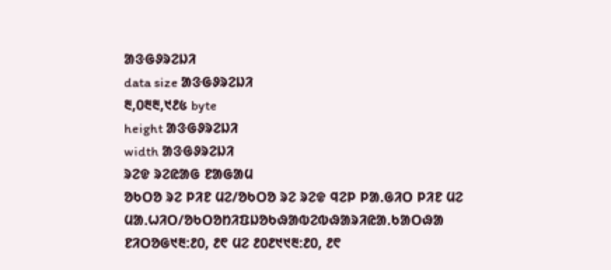ᱟᱝᱜᱽᱨᱮᱡᱤ
data size ᱟᱝᱜᱽᱨᱮᱡᱤ
᱓,᱐᱓᱓,᱑᱒᱕ byte
height ᱟᱝᱜᱽᱨᱮᱡᱤ
width ᱟᱝᱜᱽᱨᱮᱡᱤ
ᱨᱮᱫ ᱨᱮᱭᱟᱜ ᱱᱟᱜᱟᱢ
ᱚᱠᱛᱚ ᱨᱮ ᱞᱤᱱ ᱢᱮ/ᱚᱠᱛᱚ ᱨᱮ ᱨᱮᱫ ᱧᱮᱞ ᱞᱟᱹᱜᱤᱛ ᱞᱤᱱ ᱢᱮ
ᱢᱟᱹᱦᱤᱛ/ᱚᱠᱛᱚᱴᱤᱯᱡᱚᱠᱷᱟᱵᱮᱵᱷᱟᱨᱤᱭᱟᱹᱠᱟᱛᱷᱟ
ᱱᱤᱛᱚᱜ᱑᱓:᱒᱐, ᱒᱖ ᱢᱮ ᱒᱐᱒᱑᱑᱓:᱒᱐, ᱒᱖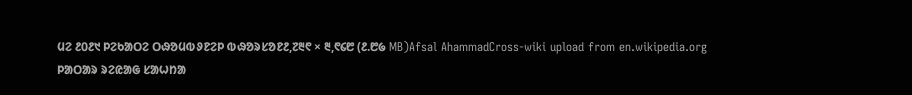ᱢᱮ ᱒᱐᱒᱑ ᱞᱮᱠᱟᱛᱮ ᱛᱷᱚᱢᱵᱽᱱᱮᱞ ᱵᱷᱚᱨᱥᱚᱱ᱒,᱗᱓᱖ × ᱓,᱖᱔᱘ (᱒.᱘᱙ MB)Afsal AhammadCross-wiki upload from en.wikipedia.org
ᱞᱟᱛᱟᱨ ᱨᱮᱭᱟᱜ ᱥᱟᱦᱴᱟ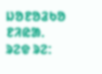ᱡᱚᱱᱚᱲᱠᱚ ᱱᱤᱭᱟᱹ ᱨᱮᱫ ᱨᱮ: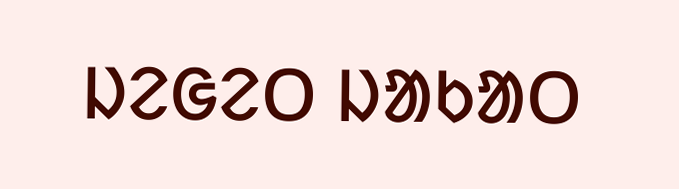ᱡᱮᱜᱮᱛ ᱡᱟᱠᱟᱛ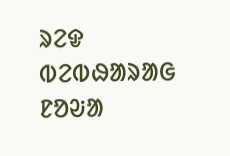ᱨᱮᱫ ᱵᱮᱵᱷᱟᱨᱟᱜ
ᱱᱚᱶᱟ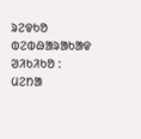ᱨᱮᱫᱠᱚ ᱵᱮᱵᱷᱟᱨᱟᱠᱟᱫ ᱣᱤᱠᱤᱠᱚ :
ᱢᱮᱴᱟ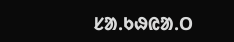ᱥᱟᱹᱠᱷᱭᱟᱹᱛ